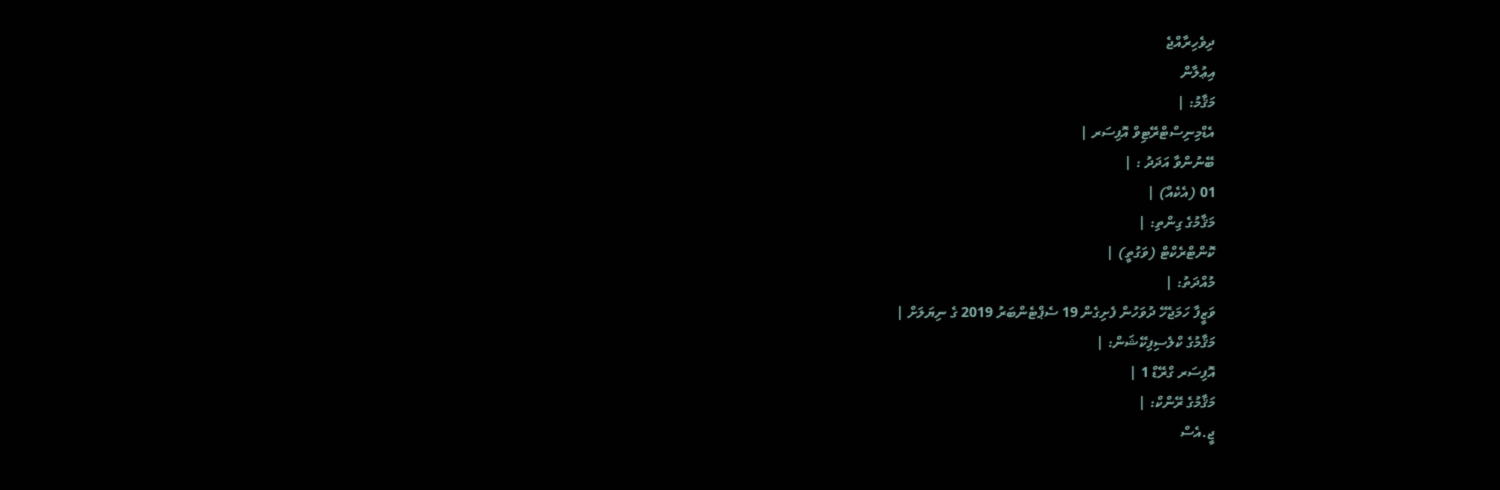ދިވެހިރާއްޖެ
އިޢުލާން
މަޤާމު: |
އެޑްމިނިސްޓްރޭޓިވް އޮފިސަރ |
ބޭނުންވާ އަދަދު : |
01 (އެކެއް) |
މަޤާމުގެ ގިންތި: |
ކޮންޓްރެކްޓް (ވަގުތީ) |
މުއްދަތު: |
ވަޒީފާ ހަމަޖެހޭ ދުވަހުން ފެށިގެން 19 ސެޕްޓެންބަރު 2019 ގެ ނިޔަލަށް |
މަޤާމުގެ ކްލެސިފިކޭޝަން: |
އޮފިސަރ ގްރޭޑް 1 |
މަޤާމުގެ ރޭންކް: |
ޖީ.އެސް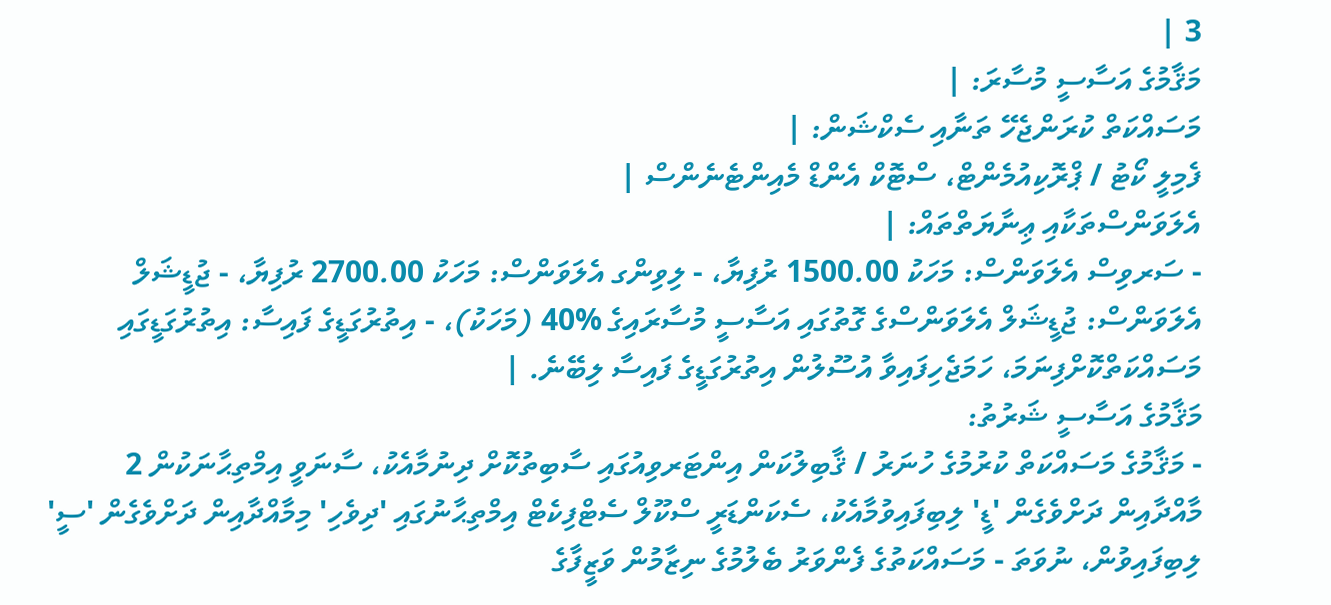3 |
މަޤާމުގެ އަސާސީ މުސާރަ: |
މަސައްކަތް ކުރަންޖެހޭ ތަނާއި ސެކްޝަން: |
ފެމިލީ ކޯޓު / ޕްރޮކިއުމެންޓް، ސްޓޮކް އެންޑް މެއިންޓެނެންސް |
އެލަވަންސްތަކާއި ޢިނާޔަތްތައް: |
- ސަރވިސް އެލަވަންސް: މަހަކު 1500.00 ރުފިޔާ، - ލިވިންގ އެލަވަންސް: މަހަކު 2700.00 ރުފިޔާ، - ޖުޑީޝަލް އެލަވަންސް: ޖުޑީޝަލް އެލަވަންސްގެ ގޮތުގައި އަސާސީ މުސާރައިގެ %40 (މަހަކު)، - އިތުރުގަޑީގެ ފައިސާ: އިތުރުގަޑީގައި މަސައްކަތްކޮށްފިނަމަ، ހަމަޖެހިފައިވާ އުސޫލުން އިތުރުގަޑީގެ ފައިސާ ލިބޭނެ. |
މަޤާމުގެ އަސާސީ ޝަރުތު:
- މަޤާމުގެ މަސައްކަތް ކުރުމުގެ ހުނަރު / ޤާބިލުކަން އިންޓަރވިއުގައި ސާބިތުކޮށް ދިނުމާއެކު، ސާނަވީ އިމްތިޙާނަކުން 2 މާއްދާއިން ދަށްވެގެން 'ޑީ' ލިބިފައިވުމާއެކު، ސެކަންޑަރީ ސްކޫލް ސެޓްފިކެޓް އިމްތިޙާނުގައި 'ދިވެހި' މިމާއްދާއިން ދަށްވެގެން 'ސީ' ލިބިފައިވުން، ނުވަތަ - މަސައްކަތުގެ ފެންވަރު ބެލުމުގެ ނިޒާމުން ވަޒީފާގެ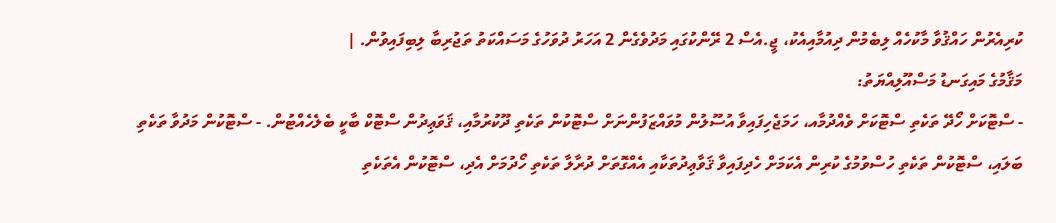ކުރިއެރުން ހައްޤުވާ މާކުހެއް ލިބެމުން ދިއުމާއިއެކު، ޖީ.އެސް 2 ރޭންކުގައި މަދުވެގެން 2 އަހަރު ދުވަހުގެ މަސައްކަތު ތަޖުރިބާ ލިބިފައިވުން. |
މަޤާމުގެ މައިގަނޑު މަސްއޫލިއްޔަތު:
- ސްޓޮކަށް ހޯދޭ ތަކެތި ސްޓޮކަށް ވެއްދުމާއ، ހަމަޖެހިފައިވާ އުސޫލުން މުވައްޒަފުންނަށް ސްޓޮކުން ތަކެތި ދޫކުރުމާއި، ޤަވަޢިދުން ސްޓޮކް ބާކީ ބެލެހެއްޓުން. - ސްޓޮކުން މަދުވާ ތަކެތި ބަލައި، ސްޓޮކުން ތަކެތި ހުސްވުމުގެ ކުރިން އެކަމަށް ހެދިފައިވާ ޤަވާޢިދުތަކާއި އެއްގޮތަށް ދުރާލާ ތަކެތި ހޯދުމަށް އެދި، ސްޓޮކުން އެތަކެތި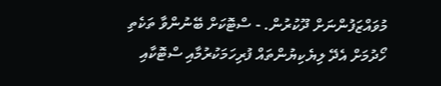މުވައްޒަފުންނަށް ދޫކުރުން. - ސްޓޮކަށް ބޭނުންވާ ތަކެތި ހޯދުމަށް އެދޭ ލިޔެކިޔުންތައް ފުރިހަމަކުރުމާއި ސްޓޮކާއި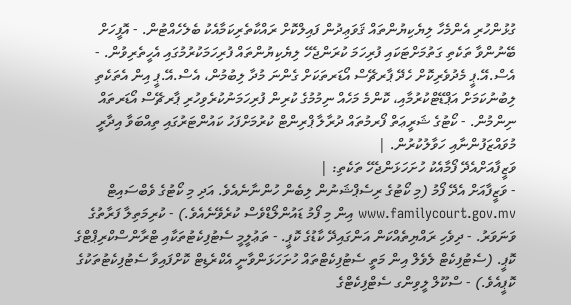ގުޅުންހުރި އެންމެހާ ލިޔެކިޔުންތައް ޤަވަޢިދުން ފައިލްކޮށް ރައްކާތެރިކަމާއެކު ބެލެހެއްޓުން. - އޮފީހަށް ބޭނުންވާ ތަކެތި ގަތުމަށްޓަކައި ފުރިހަމަ ކުރަންޖެހޭ ލިޔެކިޔުންތައް ފުރިހަމަކުރުމުގައި އެހީތެރިވުން. - އެސް.އޭ.ޕީ މެދުވެރިކޮށް ހެދޭ ޕާރޗޭސް އޯޑަރތަކަށް ގެންނަ މުދާ ލިބުމުން، އެސް.އޭ.ޕީ އިން އެތަކެތި ލިބުނުކަމަށް އަޕްޑޭޓްކުރުމާއި، ކޮންމެ މަހެއް ނިމުމުގެ ކުރިން ފުރިހަމަނުކުރެވިހުރި ޕާރޗޭސް އޯޑަރތައް ނިންމުން. - ކޯޓުގެ ޝަރީޢަތް ފޯރމުތައް ދުރާލާ ޕްރިންޓް ކުރުމަށްފަހު ކައުންޓަރުގައި ތިއްބަވާ އިދާރީ މުވައްޒަފުންނާއި ހަވާލުކުރުން. |
ވަޒީފާއަށްއެދޭ ފޯމާއެކު ހުށަހަޅަންޖެހޭ ތަކެތި: |
- ވަޒީފާއަށް އެދޭ ފޯމު (މި ކޯޓުގެ ރިސެޕްޝަނުން ލިބެން ހުންނާނެއެވެ. އަދި މި ކޯޓުގެ ވެބްސައިޓް www.familycourt.gov.mv އިން މި ފޯމު ޑައުންލޯޑްވެސް ކުރެވޭނެއެވެ.) - ކުރިމަތިލާ ފަރާތުގެ ވަނަވަރު. - ދިވެހި ރައްޔިތެއްކަން އަންގައިދޭ ކާޑުގެ ކޮޕީ. - ތަޢުލީމީ ސެޓުފިކެޓުތަކާއި ޓްރާންސްކްރިޕްޓްގެ ކޮޕީ. (ސެޓުފިކެޓް ލެވެލް އިން މަތީ ސެޓުފިކެޓްތައް ހުށަހަޅަންވާނީ އެކްރެޑިޓް ކޮށްފައިވާ ސެޓުފިކެޓުތަކުގެ ކޮޕީއެވެ.) - ސްކޫލް ލީވިންގ ސެޓްފިކެޓްގެ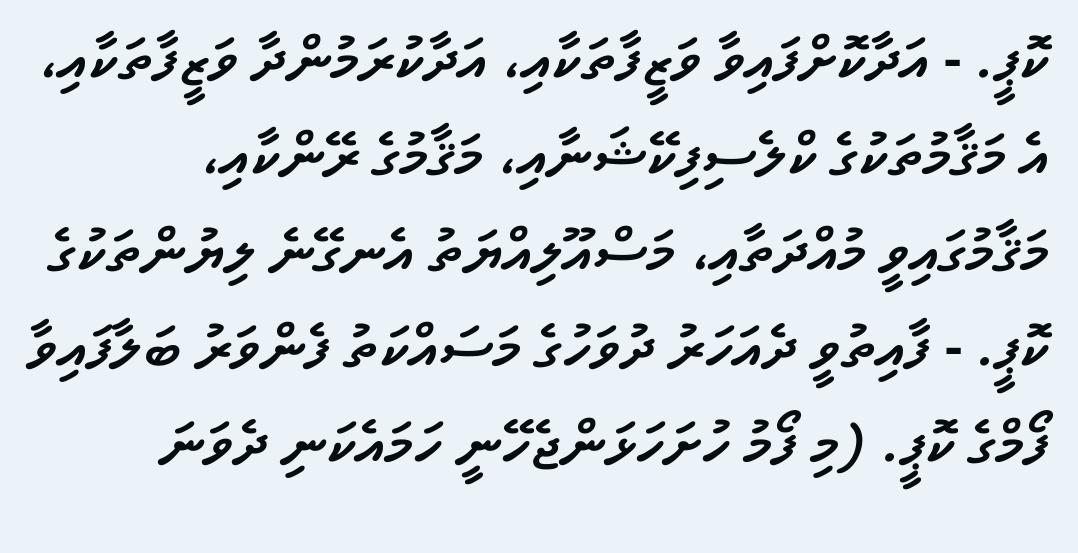ކޮޕީ. - އަދާކޮށްފައިވާ ވަޒީފާތަކާއި، އަދާކުރަމުންދާ ވަޒީފާތަކާއި، އެ މަޤާމުތަކުގެ ކްލެސިފިކޭޝަނާއި، މަޤާމުގެ ރޭންކާއި، މަޤާމުގައިވީ މުއްދަތާއި، މަސްއޫލިއްޔަތު އެނގޭނެ ލިޔުންތަކުގެ ކޮޕީ. - ފާއިތުވީ ދެއަހަރު ދުވަހުގެ މަސައްކަތު ފެންވަރު ބަލާފައިވާ ފޯމްގެ ކޮޕީ. (މި ފޯމު ހުށަހަޅަންޖެހޭނީ ހަމައެކަނި ދެވަނަ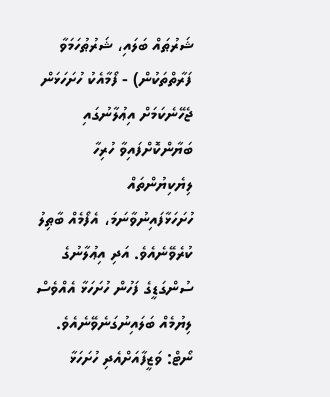ޝަރުޠައް ބަލައި، ޝަރުޠުހަމަވާ ފަރާތްތަކުން) - ފޯމާއެކު ހުށަހަޅަން ޖެހޭނެކަމަށް އިޢުލާނުގައި ބަޔާންކޮށްފައިވާ ހުރިހާ ލިޔެކިޔުންތައް ހުށަހަޅާފައިނުވާނަމަ، އެފޯމެއް ބާޠިލު ކުރެވޭނެއެވެ. އަދި އިޢުލާނުގެ ސުންގަޑީގެ ފަހުން ހުށަހަޅާ އެއްވެސް ލިޔުމެއް ބަލައިނުގަނެވޭނެއެވެ. ނޯޓް: ވަޒީފާއަށްއެދި ހުށަހަޅާ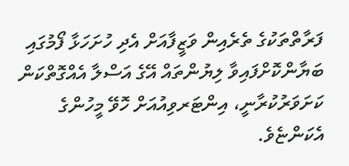ފަރާތްތަކުގެ ތެރެއިން ވަޒީފާއަށް އެދި ހުށަހަޅާ ފޯމުގައި ބަޔާންކޮށްފައިވާ ލިޔުންތައް އޭގެ އަސްލާ އެއްގޮތްކަން ކަށަވަރުކުރާނީ، އިންޓަރވިއުއަށް ހޮވޭ މީހުންގެ އެކަންޏެވެ.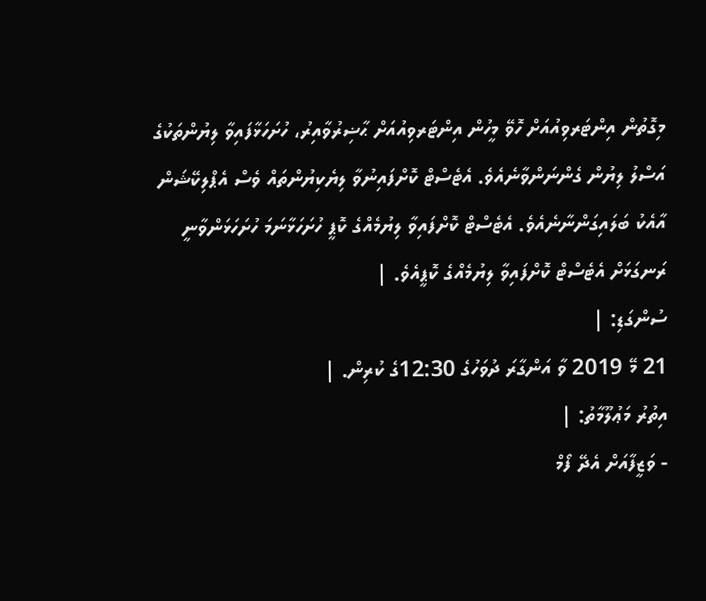މިގޮތުން އިންޓަރވިއުއަށް ހޮވޭ މީހުން އިންޓަރވިއުއަށް ޙާޟިރުވާއިރު، ހުށަހަޅާފައިވާ ލިޔުންތަކުގެ އަސްލު ލިޔުން ގެންނަންވާނެއެވެ. އެޓެސްޓް ކޮށްފައިނުވާ ލިޔެކިޔުންތައް ވެސް އެޕްލިކޭޝަން އާއެކު ބަލައިގަންނާނެއެވެ. އެޓެސްޓް ކޮށްފައިވާ ލިޔުމެއްގެ ކޮޕީ ހުށަހަޅާނަމަ ހުށަހަޅަންވާނީ ރަނގަޅަށް އެޓެސްޓް ކޮށްފައިވާ ލިޔުމެއްގެ ކޮޕީއެވެ. |
ސުންގަޑި: |
21 މޭ 2019 ވާ އަންގާރަ ދުވަހުގެ 12:30ގެ ކުރިން. |
އިތުރު މަޢުލޫމާތު: |
- ވަޒީފާއަށް އެދޭ ފޯމް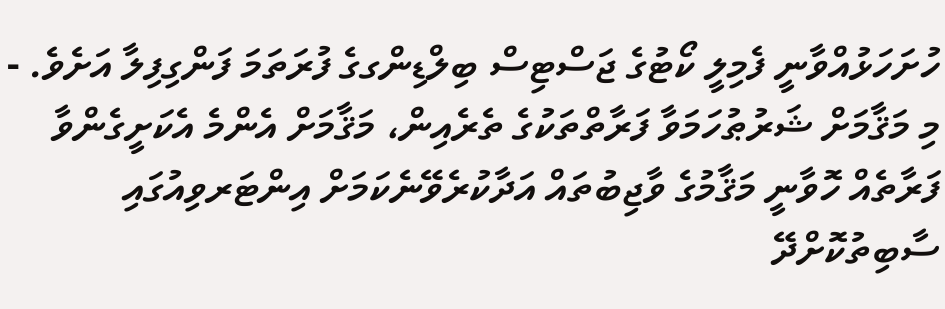ހުށަހަޅުއްވާނީ ފެމިލީ ކޯޓުގެ ޖަސްޓިސް ބިލްޑިންގގެ ފުރަތަމަ ފަންގިފިލާ އަށެވެ. - މި މަޤާމަށް ޝަރުޠުހަމަވާ ފަރާތްތަކުގެ ތެރެއިން، މަޤާމަށް އެންމެ އެކަށީގެންވާ ފަރާތެއް ހޮވާނީ މަޤާމުގެ ވާޖިބުތައް އަދާކުރެވޭނެކަމަށް އިންޓަރވިއުގައި ސާބިތުކޮށްދޭ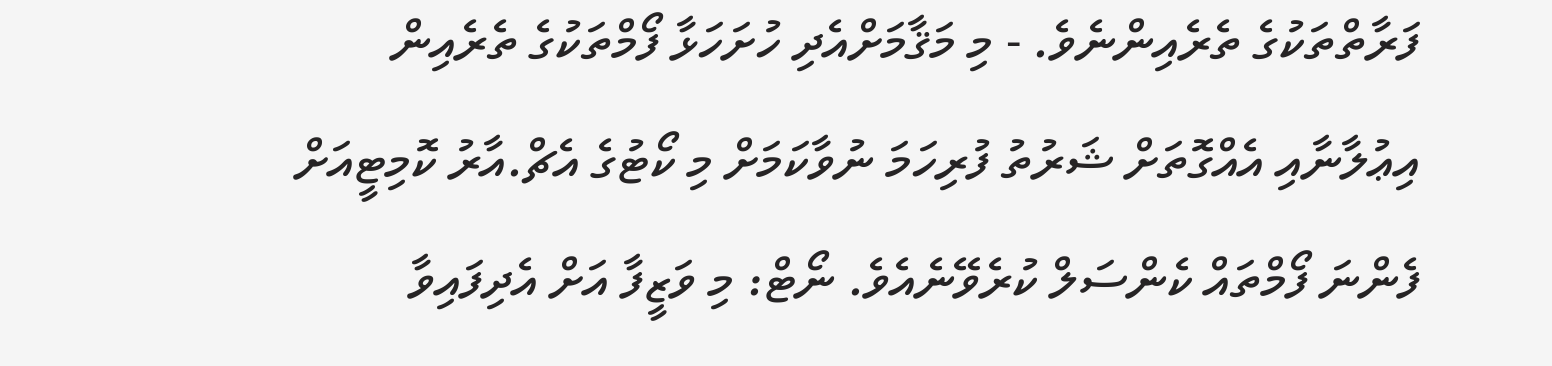ފަރާތްތަކުގެ ތެރެއިންނެވެ. - މި މަޤާމަށްއެދި ހުށަހަޅާ ފޯމްތަކުގެ ތެރެއިން އިޢުލާނާއި އެއްގޮތަށް ޝަރުތު ފުރިހަމަ ނުވާކަމަށް މި ކޯޓުގެ އެޗް.އާރު ކޮމިޓީއަށް ފެންނަ ފޯމްތައް ކެންސަލް ކުރެވޭނެއެވެ. ނޯޓް: މި ވަޒީފާ އަށް އެދިފައިވާ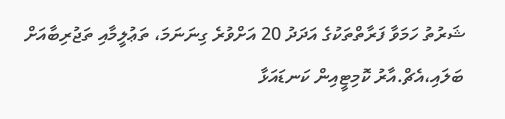ޝަރުތު ހަމަވާ ފަރާތްތަކުގެ އަދަދު 20 އަށްވުރެ ގިނަނަމަ، ތަޢުލީމާއި ތަޖުރިބާއަށް ބަލައި،އެޗް.އާރު ކޮމިޓީއިން ކަނޑައަޅާ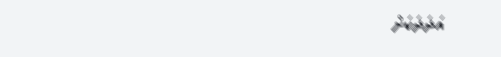އަދަދަކަށް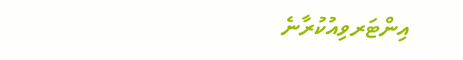އިންޓަރވިއުކުރާނެ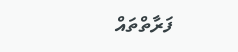ފަރާތްތައް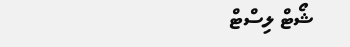ޝޯޓް ލިސްޓް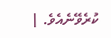ކުރެވޭނެއެވެ. |